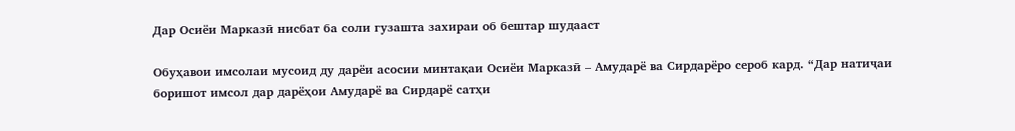Дар Осиёи Марказӣ нисбат ба соли гузашта захираи об бештар шудааст

Обуҳавои имсолаи мусоид ду дарёи асосии минтақаи Осиёи Марказӣ – Амударё ва Сирдарёро сероб кард. “Дар натиҷаи боришот имсол дар дарёҳои Амударё ва Сирдарё сатҳи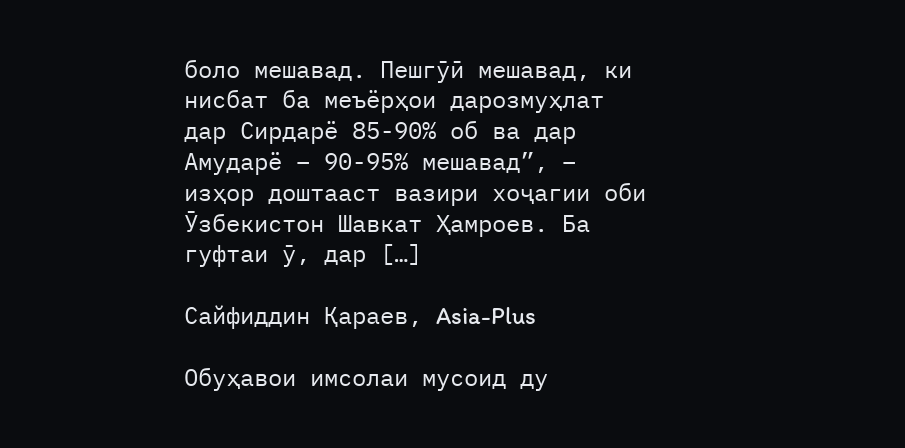боло мешавад. Пешгӯӣ мешавад, ки нисбат ба меъёрҳои дарозмуҳлат дар Сирдарё 85-90% об ва дар Амударё – 90-95% мешавад”, – изҳор доштааст вазири хоҷагии оби Ӯзбекистон Шавкат Ҳамроев. Ба гуфтаи ӯ, дар […]

Сайфиддин Қараев, Asia-Plus

Обуҳавои имсолаи мусоид ду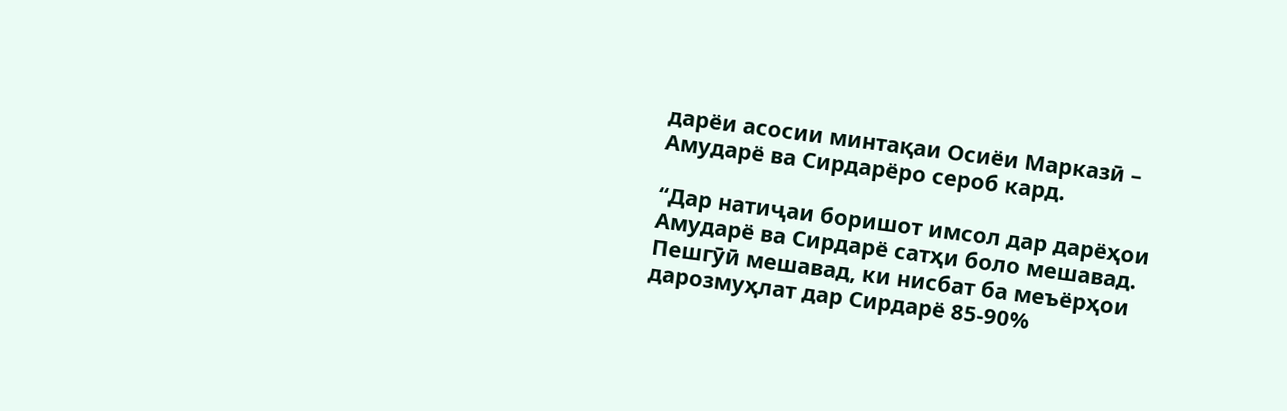дарёи асосии минтақаи Осиёи Марказӣ – Амударё ва Сирдарёро сероб кард.

“Дар натиҷаи боришот имсол дар дарёҳои Амударё ва Сирдарё сатҳи боло мешавад. Пешгӯӣ мешавад, ки нисбат ба меъёрҳои дарозмуҳлат дар Сирдарё 85-90%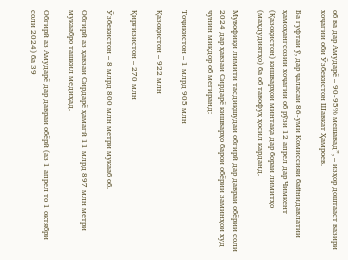об ва дар Амударё – 90-95% мешавад”, – изҳор доштааст вазири хоҷагии оби Ӯзбекистон Шавкат Ҳамроев.

Ба гуфтаи ӯ, дар ҷаласаи 86-уми Комиссияи байнидавлатии ҳамоҳангсозии хоҷагии об рӯзи 12 апрел дар Чимкент (Қазоқистон) кишварҳои минтақа дар бораи лимитҳо (маҳдудиятҳо) ба об тавофуҳ ҳосил карданд.

Мувофиқи лимити тасдиқшудаи обгирӣ дар давраи обёрии соли 2024 дар ҳавзаи Сирдарё кишварҳо барои обёрии заминҳои худ чунин миқдор об мегиранд:

Тоҷикистон – 1 млрд 905 млн

Қазоқистон – 922 млн

Қирғизистон – 270 млн

Ӯзбекистон – 8 млрд 800 млн метри мукааб об.

Обгирӣ аз ҳавзаи Сирдарё ҳамагӣ 11 млрд 897 млн метри мукаабро ташкил медиҳад.

Обгирӣ аз Амударё дар давраи обёрӣ (аз 1 апрел то 1 октябри соли 2024) ба 39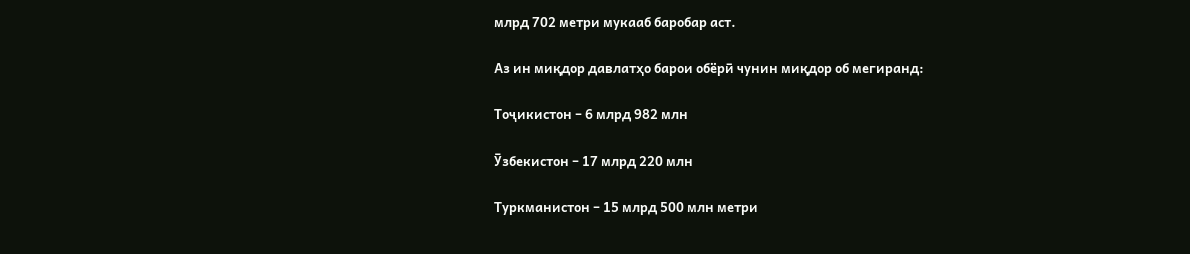млрд 702 метри мукааб баробар аст.

Аз ин миқдор давлатҳо барои обёрӣ чунин миқдор об мегиранд:

Тоҷикистон – 6 млрд 982 млн

Ӯзбекистон – 17 млрд 220 млн

Туркманистон – 15 млрд 500 млн метри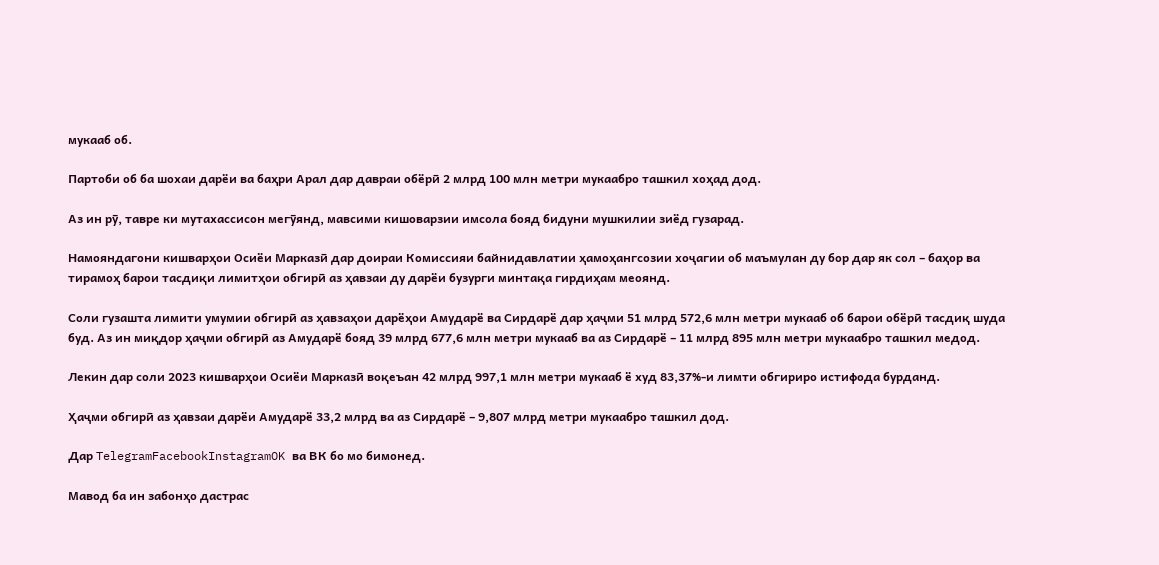мукааб об.

Партоби об ба шохаи дарёи ва баҳри Арал дар давраи обёрӣ 2 млрд 100 млн метри мукаабро ташкил хоҳад дод.

Аз ин рӯ, тавре ки мутахассисон мегӯянд, мавсими кишоварзии имсола бояд бидуни мушкилии зиёд гузарад.

Намояндагони кишварҳои Осиёи Марказӣ дар доираи Комиссияи байнидавлатии ҳамоҳангсозии хоҷагии об маъмулан ду бор дар як сол – баҳор ва тирамоҳ барои тасдиқи лимитҳои обгирӣ аз ҳавзаи ду дарёи бузурги минтақа гирдиҳам меоянд.

Соли гузашта лимити умумии обгирӣ аз ҳавзаҳои дарёҳои Амударё ва Сирдарё дар ҳаҷми 51 млрд 572,6 млн метри мукааб об барои обёрӣ тасдиқ шуда буд. Аз ин миқдор ҳаҷми обгирӣ аз Амударё бояд 39 млрд 677,6 млн метри мукааб ва аз Сирдарё – 11 млрд 895 млн метри мукаабро ташкил медод.

Лекин дар соли 2023 кишварҳои Осиёи Марказӣ воқеъан 42 млрд 997,1 млн метри мукааб ё худ 83,37%-и лимти обгириро истифода бурданд.

Ҳаҷми обгирӣ аз ҳавзаи дарёи Амударё 33,2 млрд ва аз Сирдарё – 9,807 млрд метри мукаабро ташкил дод.

Дар TelegramFacebookInstagramOK ва ВК бо мо бимонед.

Мавод ба ин забонҳо дастрас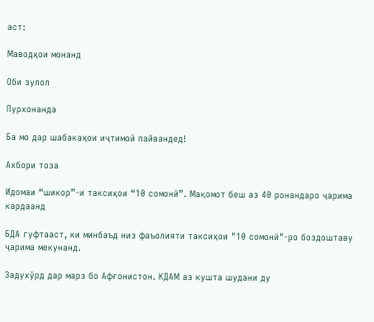аст:

Маводҳои монанд

Оби зулол

Пурхонанда

Ба мо дар шабакаҳои иҷтимоӣ пайвандед!

Ахбори тоза

Идомаи “шикор”-и таксиҳои “10 сомонӣ”. Мақомот беш аз 40 ронандаро ҷарима кардаанд

БДА гуфтааст, ки минбаъд низ фаъолияти таксиҳои "10 сомонӣ"-ро боздоштаву ҷарима мекунанд.

Задухӯрд дар марз бо Афғонистон. КДАМ аз кушта шудани ду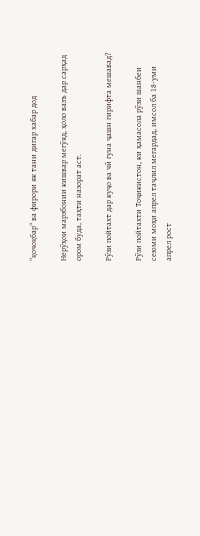“қочоқбар” ва фирори як тани дигар хабар дод

Нерӯҳои марзбонии кишвар мегӯяд, ҳоло вазъ дар сарҳад ором буда, таҳти назорат аст.

Рӯзи пойтахт дар куҷо ва чӣ гуна ҷашн гирифта мешавад?

Рӯзи пойтахти Тоҷикистон, ки ҳамасола рӯзи шанбеи сеюми моҳи апрел таҷлил мегардад, имсол ба 18-уми апрел рост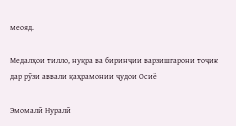меояд.

Медалҳои тилло, нуқра ва биринҷии варзишгарони тоҷик дар рӯзи аввали қаҳрамонии ҷудои Осиё

Эмомалӣ Нуралӣ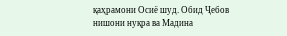қаҳрамони Осиё шуд. Обид Ҷебов нишони нуқра ва Мадина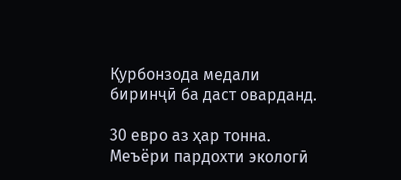Қурбонзода медали биринҷӣ ба даст оварданд.

30 евро аз ҳар тонна. Меъёри пардохти экологӣ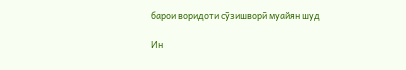барои воридоти сӯзишворӣ муайян шуд

Ин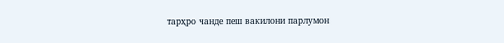тарҳро чанде пеш вакилони парлумон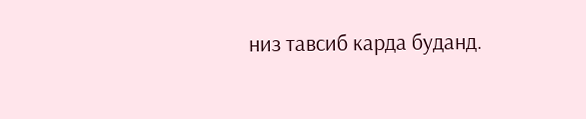низ тавсиб карда буданд.